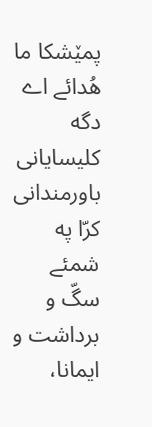پمێشکا ما هُدائے اے دگه کلیسایانی باورمندانی کرّا په شمئے سگّ و برداشت و ایمانا،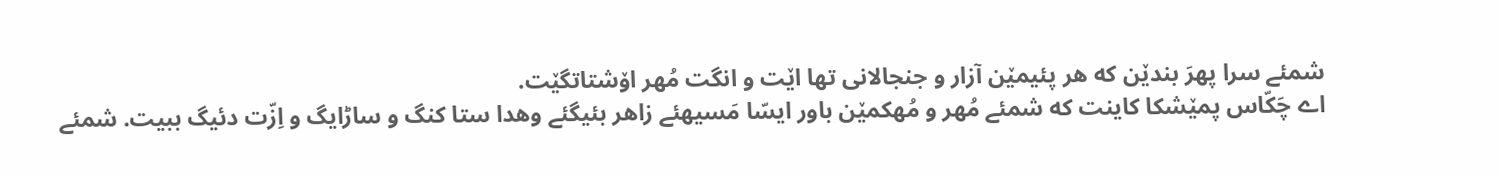شمئے سرا پهرَ بندێن که هر پئیمێن آزار و جنجالانی تها اێت و انگت مُهر اۆشتاتگێت.
اے چَکّاس پمێشکا کاینت که شمئے مُهر و مُهکمێن باور ایسّا مَسیهئے زاهر بئیگئے وهدا ستا کنگ و ساڑایگ و اِزّت دئیگ ببیت. شمئے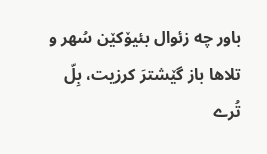باور چه زئوال بئیۆکێن سُهر و تلاها باز گێشترَ کرزیت، بِلّ تُرے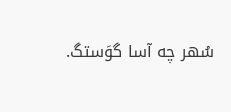سُهر چه آسا گوَستگ.